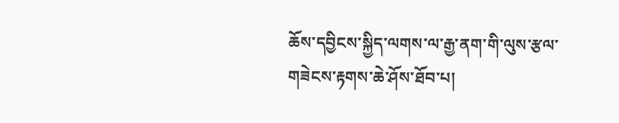ཆོས་དབྱིངས་སྐྱིད་ལགས་ལ་རྒྱ་ནག་གི་ལུས་རྩལ་གཟེངས་རྟགས་ཆེ་ཤོས་ཐོབ་པ།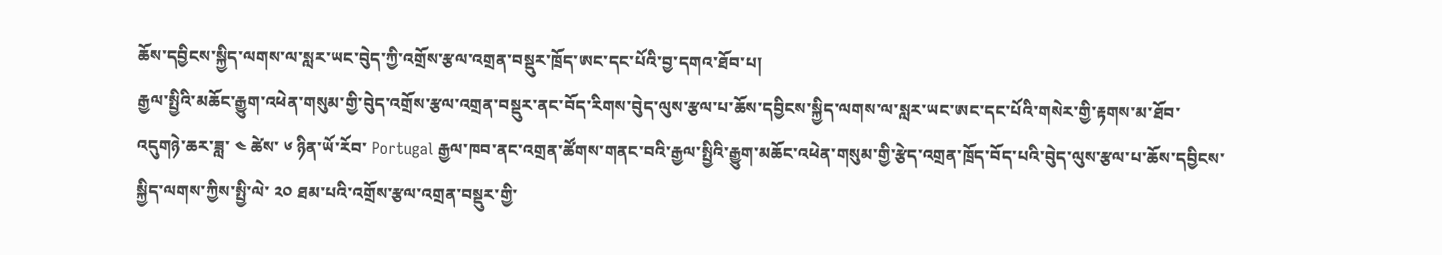ཆོས་དབྱིངས་སྐྱིད་ལགས་ལ་སླར་ཡང་བེུད་ཀྱི་འགྲོས་རྩལ་འགྲན་བསྡུར་ཁྲོད་ཨང་དང་པོའི་བྱ་དགའ་ཐོབ་པ།
རྒྱལ་སྤྱིའི་མཆོང་རྒྱུག་འཕེན་གསུམ་གྱི་བེུད་འགྲོས་རྩལ་འགྲན་བསྡུར་ནང་བོད་རིགས་བེུད་ལུས་རྩལ་པ་ཆོས་དབྱིངས་སྐྱིད་ལགས་ལ་སླར་ཡང་ཨང་དང་པོའི་གསེར་གྱི་རྟགས་མ་ཐོབ་འདུགཉེ་ཆར་ཟླ་ ༤ ཚེས་ ༦ ཉིན་ཡོ་རོབ་ Portugal རྒྱལ་ཁབ་ནང་འགྲན་ཚོགས་གནང་བའི་རྒྱལ་སྤྱིའི་རྒྱུག་མཆོང་འཕེན་གསུམ་གྱི་རྩེད་འགྲན་ཁྲོད་བོད་པའི་བེུད་ལུས་རྩལ་པ་ཆོས་དབྱིངས་སྐྱིད་ལགས་ཀྱིས་སྤྱི་ལེ་ ༢༠ ཐམ་པའི་འགྲོས་རྩལ་འགྲན་བསྡུར་གྱི་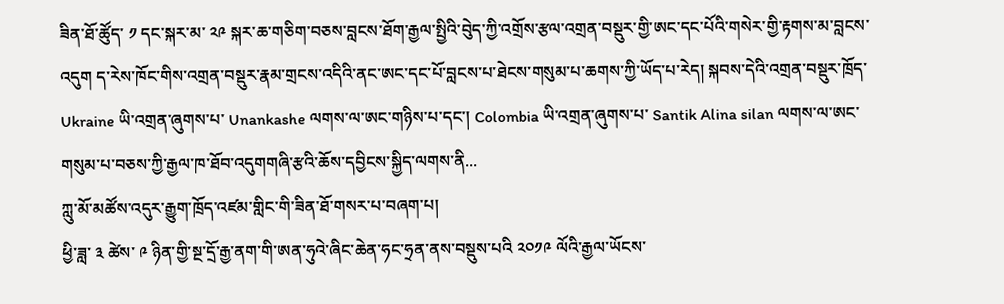ཟིན་ཐོ་ཚོུད་ ༡ དང་སྐར་མ་ ༢༩ སྐར་ཆ་གཅིག་བཅས་བླངས་ཐོག་རྒྱལ་སྤྱིའི་བེུད་ཀྱི་འགྲོས་རྩལ་འགྲན་བསྡུར་གྱི་ཨང་དང་པོའི་གསེར་གྱི་རྟགས་མ་བླངས་འདུག ད་རེས་ཁོང་གིས་འགྲན་བསྡུར་རྣམ་གྲངས་འདིའི་ནང་ཨང་དང་པོ་བླངས་པ་ཐེངས་གསུམ་པ་ཆགས་ཀྱི་ཡོད་པ་རེད། སྐབས་དེའི་འགྲན་བསྡུར་ཁྲོད་ Ukraine ཡི་འགྲན་ཞུགས་པ་ Unankashe ལགས་ལ་ཨང་གཉིས་པ་དང་། Colombia ཡི་འགྲན་ཞུགས་པ་ Santik Alina silan ལགས་ལ་ཨང་གསུམ་པ་བཅས་ཀྱི་རྒྱལ་ཁ་ཐོབ་འདུགགཞི་རྩའི་ཆོས་དབྱིངས་སྐྱིད་ལགས་ནི...
ཀླུ་མོ་མཚོས་འདུར་རྒྱུག་ཁྲོད་འཛམ་གླིང་གི་ཟིན་ཐོ་གསར་པ་བཞག་པ།
ཕྱི་ཟླ་ ༣ ཚེས་ ༩ ཉིན་གྱི་སྔ་དྲོ་རྒྱ་ནག་གི་ཨན་ཧུའེ་ཞིང་ཆེན་ཧང་ཧྲན་ནས་བསྡུས་པའི ༢༠༡༩ ལོའི་རྒྱལ་ཡོངས་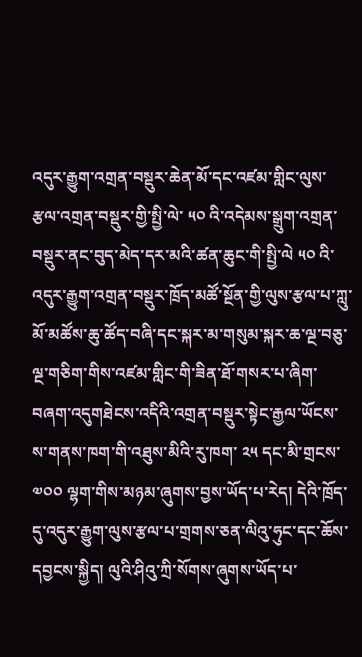འདུར་རྒྱུག་འགྲན་བསྡུར་ཆེན་མོ་དང་འཛམ་གླིང་ལུས་རྩལ་འགྲན་བསྡུར་གྱི་སྤྱི་ལེ་ ༥༠ འི་འདེམས་སྒྲུག་འགྲན་བསྡུར་ནང་བུད་མེད་དར་མའི་ཚན་ཆུང་གི་སྤྱི་ལེ ༥༠ འི་འདུར་རྒྱུག་འགྲན་བསྡུར་ཁྲོད་མཚོ་སྔོན་གྱི་ལུས་རྩལ་པ་ཀླུ་མོ་མཚོས་ཆུ་ཚོད་བཞི་དང་སྐར་མ་གསུམ་སྐར་ཆ་ལྔ་བཅུ་ལྔ་གཅིག་གིས་འཛམ་གླིང་གི་ཟིན་ཐོ་གསར་པ་ཞིག་བཞག་འདུགཐེངས་འདིའི་འགྲན་བསྡུར་སྟེང་རྒྱལ་ཡོངས་ས་གནས་ཁག་གི་འཐུས་མིའི་རུ་ཁག་ ༢༥ དང་མི་གྲངས་ ༧༠༠ ལྷག་གིས་མཉམ་ཞུགས་བྱས་ཡོད་པ་རེད། དེའི་ཁྲོད་དུ་འདུར་རྒྱུག་ལུས་རྩལ་པ་གྲགས་ཅན་ལིའུ་ཧུང་དང་ཆོས་དབྱངས་སྐྱིད། ལུའི་ཤིའུ་ཀྲི་སོགས་ཞུགས་ཡོད་པ་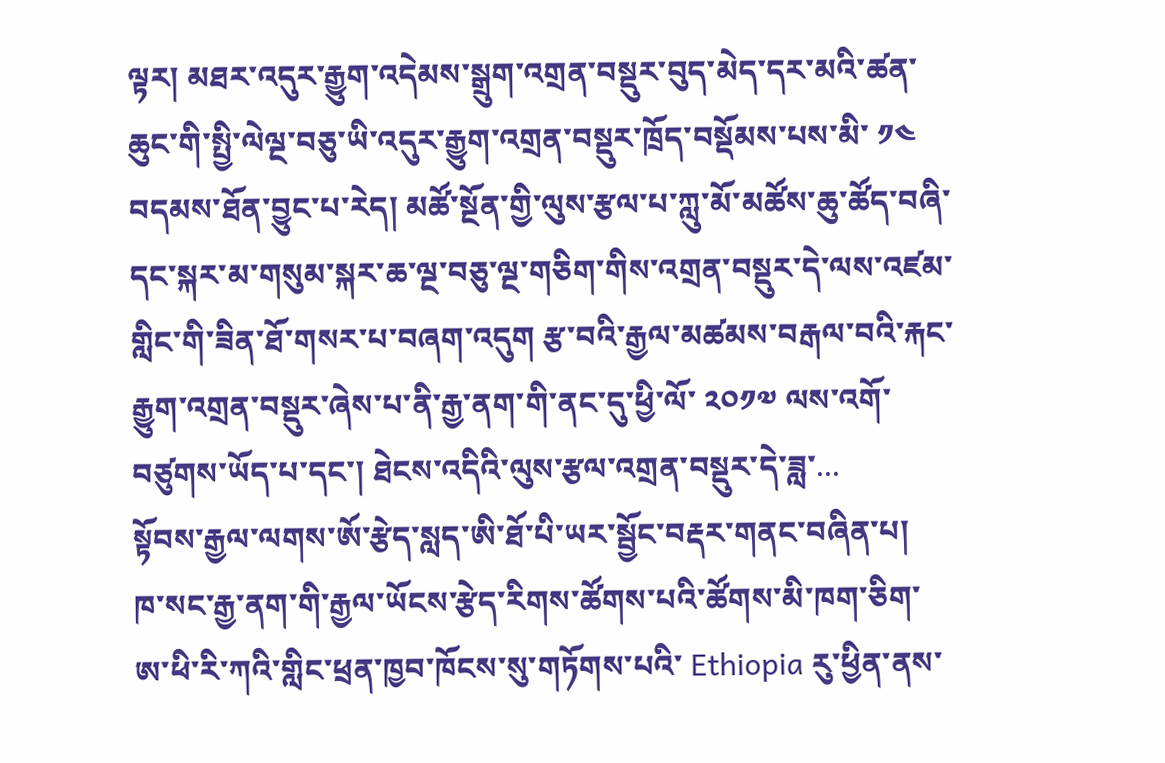ལྟར། མཐར་འདུར་རྒྱུག་འདེམས་སྒྲུག་འགྲན་བསྡུར་བུད་མེད་དར་མའི་ཚན་ཆུང་གི་སྤྱི་ལེལྔ་བཅུ་ཡི་འདུར་རྒྱུག་འགྲན་བསྡུར་ཁྲོད་བསྡོམས་པས་མི་ ༡༤ བདམས་ཐོན་བྱུང་པ་རེད། མཚོ་སྔོན་གྱི་ལུས་རྩལ་པ་ཀླུ་མོ་མཚོས་ཆུ་ཚོད་བཞི་དང་སྐར་མ་གསུམ་སྐར་ཆ་ལྔ་བཅུ་ལྔ་གཅིག་གིས་འགྲན་བསྡུར་དེ་ལས་འཛམ་གླིང་གི་ཟིན་ཐོ་གསར་པ་བཞག་འདུག རྩ་བའི་རྒྱལ་མཚམས་བརྒལ་བའི་རྐང་རྒྱུག་འགྲན་བསྡུར་ཞེས་པ་ནི་རྒྱ་ནག་གི་ནང་དུ་ཕྱི་ལོ་ ༢༠༡༧ ལས་འགོ་བཙུགས་ཡོད་པ་དང་། ཐེངས་འདིའི་ལུས་རྩལ་འགྲན་བསྡུར་དེ་ཟླ་...
སྟོབས་རྒྱལ་ལགས་ཨོ་རྩེད་སླད་ཨི་ཐོ་པི་ཡར་སྦྱོང་བརྡར་གནང་བཞིན་པ།
ཁ་སང་རྒྱ་ནག་གི་རྒྱལ་ཡོངས་རྩེད་རིགས་ཚོགས་པའི་ཚོགས་མི་ཁག་ཅིག་ཨ་ཕི་རི་ཀའི་གླིང་ཕྲན་ཁྱབ་ཁོངས་སུ་གཏོགས་པའི་ Ethiopia རུ་ཕྱིན་ནས་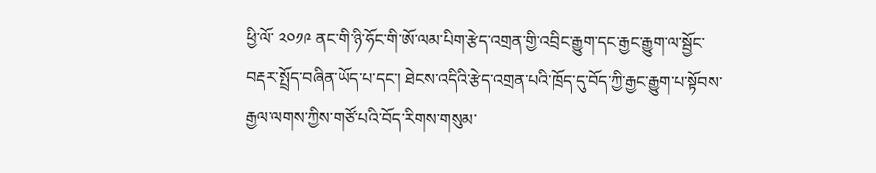ཕྱི་ལོ་ ༢༠༡༩ ནང་གི་ཉི་ཧོང་གི་ཨོ་ལམ་པིག་རྩེད་འགྲན་གྱི་འབྲིང་རྒྱུག་དང་རྒྱང་རྒྱུག་ལ་སྦྱོང་བརྡར་སྤྲོད་བཞིན་ཡོད་པ་དང་། ཐེངས་འདིའི་རྩེད་འགྲན་པའི་ཁྲོད་དུ་བོད་ཀྱི་རྒྱང་རྒྱུག་པ་སྟོབས་རྒྱལ་ལགས་ཀྱིས་གཙོ་པའི་བོད་རིགས་གསུམ་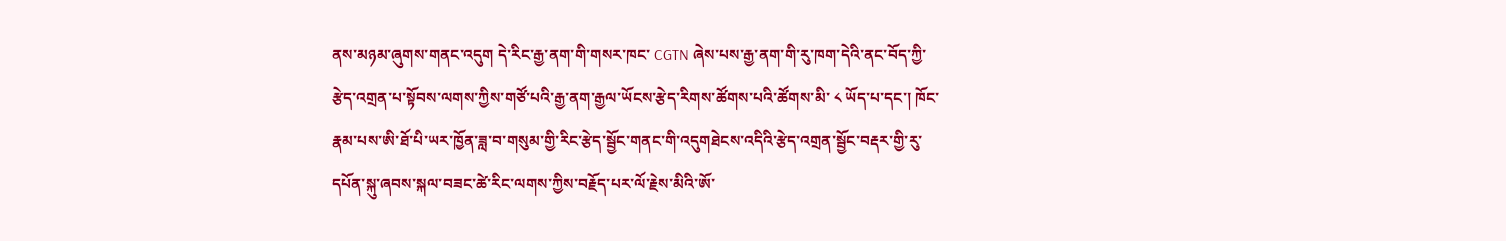ནས་མཉམ་ཞུགས་གནང་འདུག དེ་རིང་རྒྱ་ནག་གི་གསར་ཁང་ CGTN ཞེས་པས་རྒྱ་ནག་གི་རུ་ཁག་དེའི་ནང་བོད་ཀྱི་རྩེད་འགྲན་པ་སྟོབས་ལགས་ཀྱིས་གཙོ་པའི་རྒྱ་ནག་རྒྱལ་ཡོངས་རྩེད་རིགས་ཚོགས་པའི་ཚོགས་མི་ ༨ ཡོད་པ་དང་། ཁོང་རྣམ་པས་ཨི་ཐོ་པི་ཡར་ཁྱོན་ཟླ་བ་གསུམ་གྱི་རིང་རྩེད་སྦྱོང་གནང་གི་འདུགཐེངས་འདིའི་རྩེད་འགྲན་སྦྱོང་བརྡར་གྱི་རུ་དཔོན་སྐུ་ཞབས་སྐལ་བཟང་ཚེ་རིང་ལགས་ཀྱིས་བརྗོད་པར་ལོ་རྗེས་མིའི་ཨོ་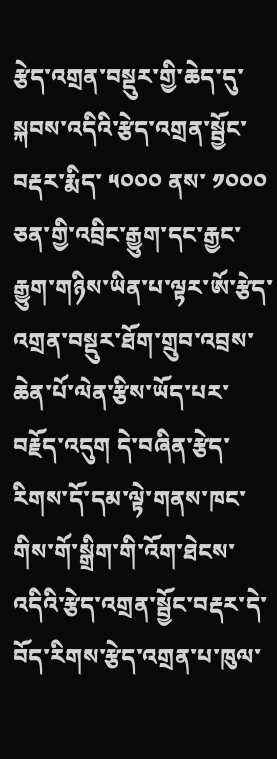རྩེད་འགྲན་བསྡུར་གྱི་ཆེད་དུ་སྐབས་འདིའི་རྩེད་འགྲན་སྦྱོང་བརྡར་རྨིད་ ༥༠༠༠ ནས་ ༡༠༠༠ ཅན་གྱི་འབྲིང་རྒྱུག་དང་རྒྱང་རྒྱུག་གཉིས་ཡིན་པ་ལྟར་ཨོ་རྩེད་འགྲན་བསྡུར་ཐོག་གྲུབ་འབྲས་ཆེན་པོ་ལེན་རྩིས་ཡོད་པར་བརྗོད་འདུག དེ་བཞིན་རྩེད་རིགས་དོ་དམ་ལྟེ་གནས་ཁང་གིས་གོ་སྒྲིག་གི་འོག་ཐེངས་འདིའི་རྩེད་འགྲན་སྦྱོང་བརྡར་དེ་བོད་རིགས་རྩེད་འགྲན་པ་ཁུལ་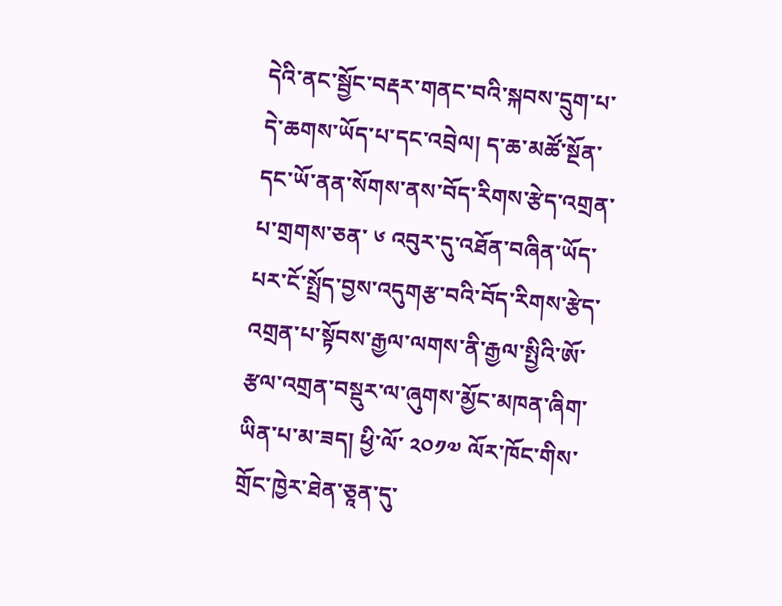དེའི་ནང་སྦྱོང་བརྡར་གནང་བའི་སྐབས་དྲུག་པ་དེ་ཆགས་ཡོད་པ་དང་འབྲེལ། ད་ཆ་མཚོ་སྔོན་དང་ཡོ་ནན་སོགས་ནས་བོད་རིགས་རྩེད་འགྲན་པ་གྲགས་ཅན་ ༦ འབུར་དུ་འཐོན་བཞིན་ཡོད་པར་ངོ་སྤྲོད་བྱས་འདུགརྩ་བའི་བོད་རིགས་རྩེད་འགྲན་པ་སྟོབས་རྒྱལ་ལགས་ནི་རྒྱལ་སྤྱིའི་ཨོ་རྩལ་འགྲན་བསྡུར་ལ་ཞུགས་མྱོང་མཁན་ཞིག་ཡིན་པ་མ་ཟད། ཕྱི་ལོ་ ༢༠༡༧ ལོར་ཁོང་གིས་གྲོང་ཁྱེར་ཐེན་ཅཱན་དུ་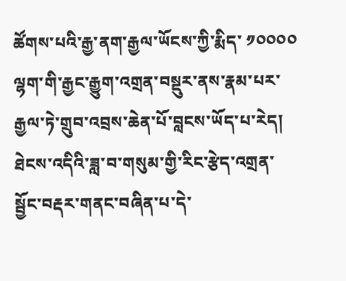ཚོགས་པའི་རྒྱ་ནག་རྒྱལ་ཡོངས་ཀྱི་རྨིད་ ༡༠༠༠༠ ལྷག་གི་རྒྱང་རྒྱུག་འགྲན་བསྡུར་ནས་རྣམ་པར་རྒྱལ་ཏེ་གྲུབ་འབྲས་ཆེན་པོ་བླངས་ཡོད་པ་རེད། ཐེངས་འདིའི་ཟླ་བ་གསུམ་གྱི་རིང་རྩེད་འགྲན་སྦྱོང་བརྡར་གནང་བཞིན་པ་དེ་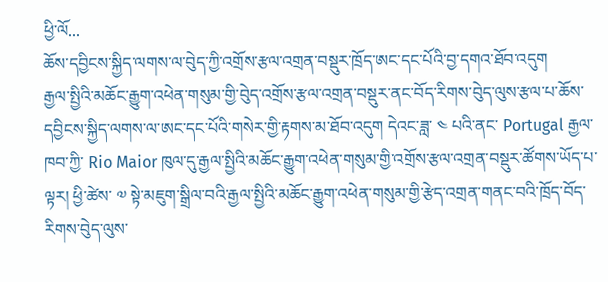ཕྱི་ལོ...
ཆོས་དབྱིངས་སྐྱིད་ལགས་ལ་བེུད་ཀྱི་འགྲོས་རྩལ་འགྲན་བསྡུར་ཁྲོད་ཨང་དང་པོའི་བྱ་དགའ་ཐོབ་འདུག
རྒྱལ་སྤྱིའི་མཆོང་རྒྱུག་འཕེན་གསུམ་གྱི་བེུད་འགྲོས་རྩལ་འགྲན་བསྡུར་ནང་བོད་རིགས་བེུད་ལུས་རྩལ་པ་ཆོས་དབྱིངས་སྐྱིད་ལགས་ལ་ཨང་དང་པོའི་གསེར་གྱི་རྟགས་མ་ཐོབ་འདུག དེའང་ཟླ་ ༤ པའི་ནང་ Portugal རྒྱལ་ཁབ་ཀྱི་ Rio Maior ཁུལ་དུ་རྒྱལ་སྤྱིའི་མཆོང་རྒྱུག་འཕེན་གསུམ་གྱི་འགྲོས་རྩལ་འགྲན་བསྡུར་ཚོགས་ཡོད་པ་ལྟར། ཕྱི་ཚེས་ ༧ སྟེ་མཇུག་སྒྲིལ་བའི་རྒྱལ་སྤྱིའི་མཆོང་རྒྱུག་འཕེན་གསུམ་གྱི་རྩེད་འགྲན་གནང་བའི་ཁྲོད་བོད་རིགས་བེུད་ལུས་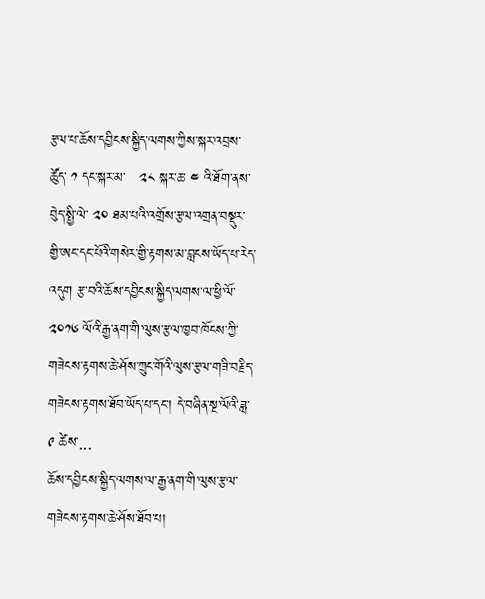རྩལ་པ་ཆོས་དབྱིངས་སྐྱིད་ལགས་ཀྱིས་སྐར་འབྲས་ཚོུད་ ༡ དང་སྐར་མ་   ༢༨ སྐར་ཆ་ ༤ འི་ཐོག་ནས་བེུད་སྤྱི་ལེ་ ༢༠ ཐམ་པའི་འགྲོས་རྩལ་འགྲན་བསྡུར་གྱི་ཨང་དང་པོའི་གསེར་གྱི་རྟགས་མ་བླངས་ཡོད་པ་རེད་འདུག རྩ་བའི་ཆོས་དབྱིངས་སྐྱིད་ལགས་ལ་ཕྱི་ལོ་ ༢༠༡༦ ལོའི་རྒྱ་ནག་གི་ལུས་རྩལ་ཁྱབ་ཁོངས་ཀྱི་གཟེངས་རྟགས་ཆེ་ཤོས་ཀྲུང་གོའི་ལུས་རྩལ་གཟི་བརྗིད་གཟེངས་རྟགས་ཐོབ་ཡོད་པ་དང་། དེ་བཞིན་སྔ་ལོའི་ཟླ་ ༩ ཚེས་...
ཆོས་དབྱིངས་སྐྱིད་ལགས་ལ་རྒྱ་ནག་གི་ལུས་རྩལ་གཟེངས་རྟགས་ཆེ་ཤོས་ཐོབ་པ།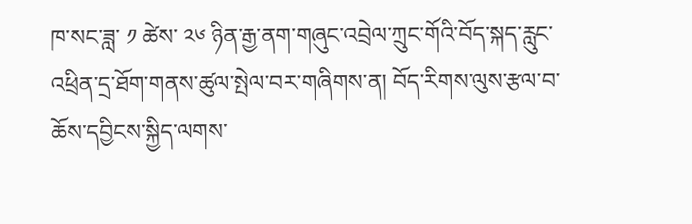ཁ་སང་ཟླ་ ༡ ཚེས་ ༢༦ ཉིན་རྒྱ་ནག་གཞུང་འབྲེལ་ཀྲུང་གོའི་བོད་སྐད་རླུང་འཕྲིན་དྲ་ཐོག་གནས་ཚུལ་སྤེལ་བར་གཞིགས་ན། བོད་རིགས་ལུས་རྩལ་བ་ཆོས་དབྱིངས་སྐྱིད་ལགས་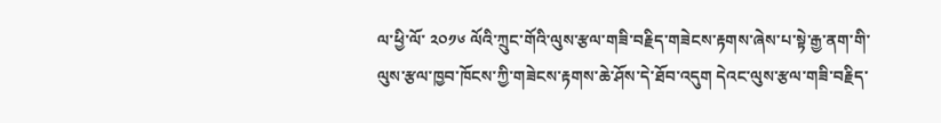ལ་ཕྱི་ལོ་ ༢༠༡༦ ལོའི་ཀྲུང་གོའི་ལུས་རྩལ་གཟི་བརྗིད་གཟེངས་རྟགས་ཞེས་པ་སྟེ་རྒྱ་ནག་གི་ལུས་རྩལ་ཁྱབ་ཁོངས་ཀྱི་གཟེངས་རྟགས་ཆེ་ཤོས་དེ་ཐོབ་འདུག དེའང་ལུས་རྩལ་གཟི་བརྗིད་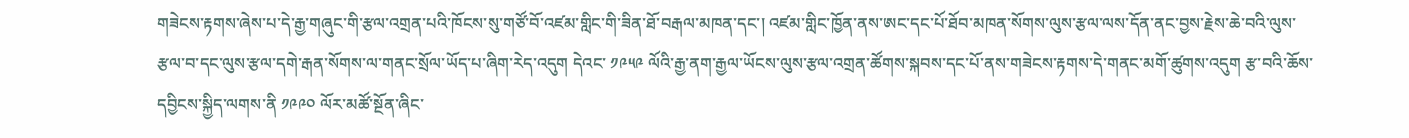གཟེངས་རྟགས་ཞེས་པ་དེ་རྒྱ་གཞུང་གི་རྩལ་འགྲན་པའི་ཁོངས་སུ་གཙོ་བོ་འཛམ་གླིང་གི་ཟིན་ཐོ་བརྒལ་མཁན་དང་། འཛམ་གླིང་ཁྱོན་ནས་ཨང་དང་པོ་ཐོབ་མཁན་སོགས་ལུས་རྩལ་ལས་དོན་ནང་བྱས་རྗེས་ཆེ་བའི་ལུས་རྩལ་བ་དང་ལུས་རྩལ་དགེ་རྒན་སོགས་ལ་གནང་སྲོལ་ཡོད་པ་ཞིག་རེད་འདུག དེའང་ ༡༩༥༩ ལོའི་རྒྱ་ནག་རྒྱལ་ཡོངས་ལུས་རྩལ་འགྲན་ཚོགས་སྐབས་དང་པོ་ནས་གཟེངས་རྟགས་དེ་གནང་མགོ་ཚུགས་འདུག རྩ་བའི་ཆོས་དབྱིངས་སྐྱིད་ལགས་ནི ༡༩༩༠ ལོར་མཚོ་སྔོན་ཞིང་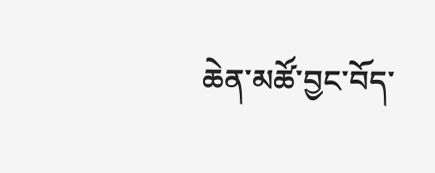ཆེན་མཚོ་བྱང་བོད་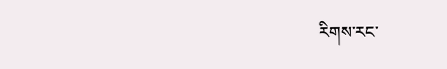རིགས་རང་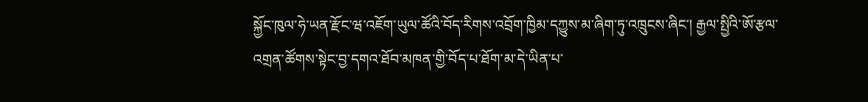སྐྱོང་ཁུལ་ཧེ་ཡན་རྫོང་ཝ་འཇོག་ཡུལ་ཚོའི་བོད་རིགས་འབྲོག་ཁྱིམ་དཀྱུས་མ་ཞིག་ཏུ་འཁྲུངས་ཞིང་། རྒྱལ་སྤྱིའི་ཨོ་རྩལ་འགྲན་ཚོགས་སྟེང་བྱ་དགའ་ཐོབ་མཁན་གྱི་བོད་པ་ཐོག་མ་དེ་ཡིན་པ་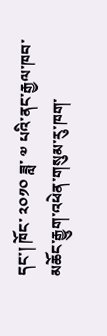དང་། ཁོང་ ༢༠༡༠ ཟླ་ ༧ པའི་ནང་རྒྱལ་ཁབ་མཆོང་རྒྱུག་འཕེན་གསུམ་རུ་ཁག་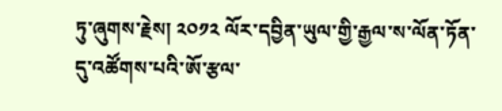ཏུ་ཞུགས་རྗེས། ༢༠༡༢ ལོར་དབྱིན་ཡུལ་གྱི་རྒྱལ་ས་ལོན་ཏོན་དུ་འཚོགས་པའི་ཨོ་རྩལ་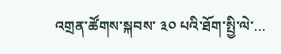འགྲན་ཚོགས་སྐབས་ ༣༠ པའི་ཐོག་སྤྱི་ལེ་...